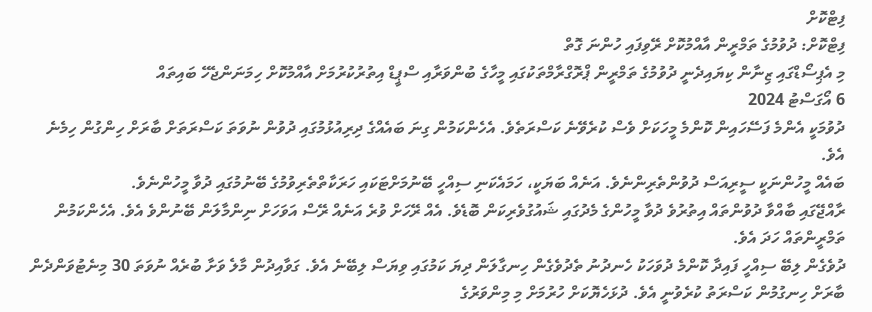ފިޓްކޮށް
ފިޓްކޮށް: ދުވުމުގެ ތަމްރީން އާއްމުކޮށް ރޭވިފައި ހުންނަ ގޮތް
މި އެޕިސޯޑްގައި ޒިނާން ކިޔައިދެނީ ދުވުމުގެ ތަމްރީން ޕްރޮގްރާމްތަކުގައި މީހާގެ ބުންވަރާއި ސްޕީޑް އިތުރުކުރުމަށް އާއްމުކޮށް ހިމަނަންޖެހޭ ބައިތައް
6 އޯގަސްޓު 2024
ދުވުމަކީ އެންމެ ފަސޭހައިން ކޮންމެ މީހަކަށް ވެސް ކުރެވޭނެ ކަސްރަތެވެ. އެހެންކަމުން ގިނަ ބައެއްގެ ދިރިއުޅުމުގައި ދުވުން ނުވަތަ ކަސްރަތަށް ބާރަށް ހިންގުން ހިމެނެ އެވެ.
ބައެއް މީހުންނަކީ ސީރިއަސް ދުވުންތެރިންނެވެ. އަނެއް ބަޔަކީ، ހަމައެކަނި ސިއްހީ ބޭނުމަށްޓަކައި ހަރަކާތްތެރިވުމުގެ ބޭނުމުގައި ދުވާ މީހުންނެވެ.
ރާއްޖޭގައި ބާއްވާ ދުވުންތައް އިތުރުވެ ދުވާ މީހުންގެ މެދުގައި ޝައުގުވެރިކަން ބޮޑެވެ. އެއް ރޭހަށް ވުރެ އަނެއް ރޭސް އަވަހަށް ނިންމާލަން ބޭނުންވެ އެވެ. އެހެންކަމުން ތަމްރީންތައް ހަދަ އެވެ.
ދުވެގެން ލިބޭ ސިއްހީ ފައިދާ ކޮންމެ ދުވަހަކު ހެނދުނު ތެދުވެގެން ހިނގާލަން ދިޔަ ކަމުގައި ވިޔަސް ލިބޭނެ އެވެ. ގަވާއިދުން މާލެ ވަށާ ބުރެއް ނުވަތަ 30 މިނެޓުވަންދެން ބާރަށް ހިނގުމުން ކަސްރަތު ކުރެވުނީ އެވެ. ދުޅަހެޔޮކަށް ހުރުމަށް މި މިންވަރުގެ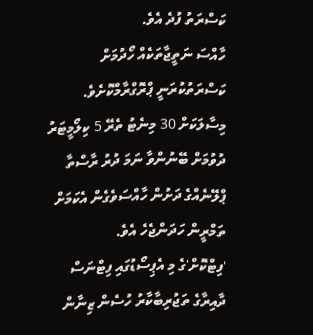ކަސްރަތު ފުދެ އެވެ.
ހާއްސަ ނަތީޖާތަކެއް ހޯދުމަށް ކަސްރަތުކުރަނީ ޕްރޮގްރާމްކޮށެވެ. މިސާލަކަށް 30 މިނެޓު ތެރޭ 5 ކިލޯމީޓަރު ދުވުމަށް ބޭނުންވާ ނަމަ ދުރު ރާސްތާ ޕްލޭނެއްގެ ދަށުން ހާއްސަވެގެން އެކަމަށް ތަމްރީން ހަދަންޖެހެ އެވެ.
'ފިޓްކޮށް'ގެ މި އެޕިސޯޑުގައި ފިޓްނަސް ދާއިރާގެ ތަޖުރިބާކާރު ހުސެން ޒިނާން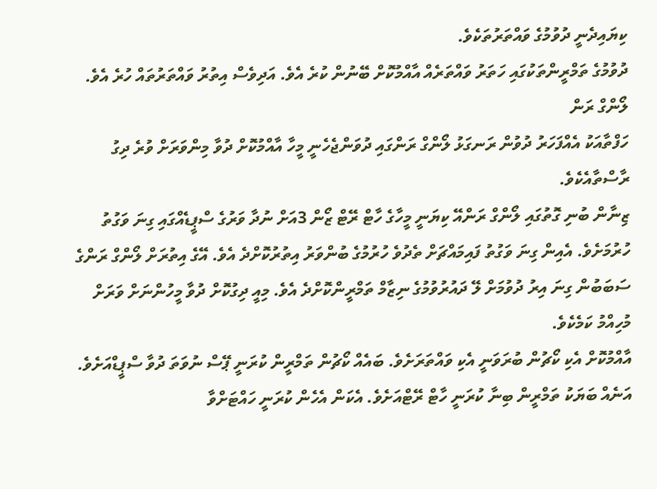ކިޔައިދެނީ ދުވުމުގެ ވައްތަރުތަކެވެ.
ދުވުމުގެ ތަމްރީންތަކުގައި ހަތަރު ވައްތަރެއް އާއްމުކޮށް ބޭނުން ކުރެ އެވެ. އަދިވެސް އިތުރު ވައްތަރުތައް ހުރެ އެވެ.
ލޯންގް ރަން
ހަފްތާއަކު އެއްފަހަރު ދުވުން ރަނގަޅު ލޯންގް ރަންގައި ދުވަންޖެހެނީ މީހާ އާއްމުކޮށް ދުވާ މިންވަރަށް ވުރެ ދިގު ރާސްތާއެކެވެ.
ޒިނާން ބުނި ގޮތުގައި ލޯންގް ރަންއޭ ކިޔަނީ މީހާގެ ހާޓް ރޭޓް ޒޯން 3އަށް ނުދާ ވަރުގެ ސްޕީޑެއްގައި ގިނަ ވަގުތު ހުރުމަށެވެ. އެއިން ގިނަ ވަގުތު ފައިމައްޗަށް ތެދުވެ ހުރުމުގެ ބުންވަރު އިތުރުކޮށްދެ އެވެ. އޭގެ އިތުރަށް ލޯންގް ރަންގެ ސަބަބުން ގިނަ އިރު ދުވުމަށް ލޭ ދައުރުވުމުގެ ނިޒާމް ތަމްރީންކޮށްދެ އެވެ. މިއީ ދިގުކޮށް ދުވާ މީހުންނަށް ވަރަށް މުހިއްމު ކަމެކެވެ.
އާއްމުކޮށް އެކި ކޯޗުން ބުރަވަނީ އެކި ވައްތަރަށެވެ. ބައެއް ކޯޗުން ތަމްރީން ކުރަނީ ޕޭސް ނުވަތަ ދުވާ ސްޕީޑްއަށެވެ. އަނެއް ބަޔަކު ތަމްރީން ބިނާ ކުރަނީ ހާޓް ރޭޓްއަށެވެ. އެކަން އެހެން ކުރަނީ ހައްޓަށްވާ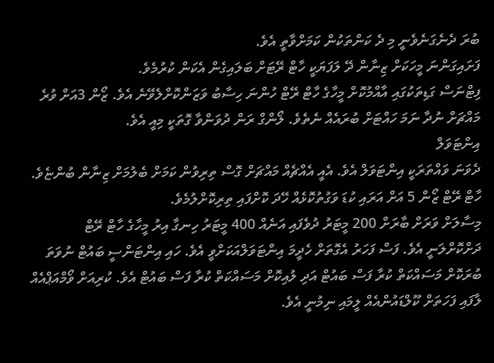ބުރަ ދެނެގަނެވެނީ މި ދެ ކަންތަކުން ކަމަށްވާތީ އެވެ.
ފަށައިގަންނަ މީހަކަށް ޒިނާން ދޭ ލަފަޔަކީ ހާޓް ރޭޓަށް ބަލައިގެން އެކަން ކުރުމެވެ.
ފިޓްނަސް ގަޑިތަކުގައި އާއްމުކޮށް މީހާގެ ހާޓް ރޭޓް ހުންނަ ހިސާބު ވަޒަންކޮށްލެވޭނެ އެވެ. ޒޯން 3އަށް ވުރެ މައްޗަށް ނުދާ ނަމަ ހައްޓަށް ބުރައެއް ނެތެވެ. ލޯންގް ރަން ދުވަންވާ ގޮތަކީ މިއީ އެވެ.
އިންޓަވަލް
ދެވަނަ ވައްތަރަކީ އިންޓަވަލް އެވެ. އެއީ އެއްޗެއް މައްޗަށް ގޮސް ތިރިވުން ކަމަށް ބެލުމަށް ޒިނާން ބުންޏެވެ. ހާޓް ރޭޓް ޒޯން 5 އަށް އަރައި ކުޑަ ވަގުތުކޮޅެއް ހޭދަ ކޮށްފައި ތިރިކޮށްލުމެވެ.
މިސާލަށް ވަރަށް ބާރަށް 200 މީޓަރު ދުވެފައި އަނެއް 400 މީޓަރު ހިނގާ އިރު މީހާގެ ހާޓް ރޭޓް ދަށްކޮށްލަނީ އެވެ. ފަސް ފަހަރު އެގޮތަށް ހެދީމަ އިންޓަވަލްއަކަށްވީ އެވެ. ހައި އިންޓަންސީ ބައުޓް ނުވަތަ ބުރަކޮށް މަސައްކަތް ކުރާ ފަސް ބައުޓް އަދި ލުއިކޮށް މަސައްކަތް ކުރާ ފަސް ބައުޓް އެވެ. ކުރިއަށް ވޯމްއަޕްއެއް ލާފައި ފަހަތަށް ކޫލްޑައުންއެއް ލީމައި ނިމުނީ އެވެ.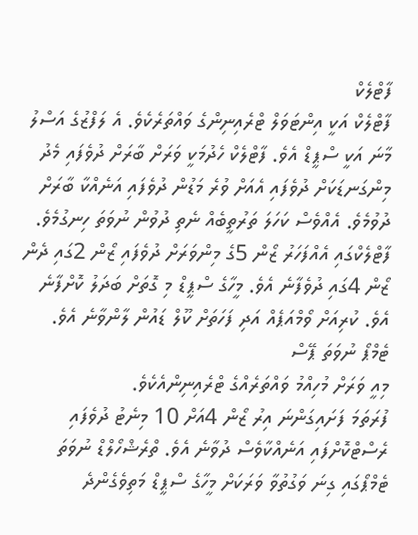ފާޓްލެކް
ފާޓްލެކް އަކީ އިންޓަވަލް ޓްރެއިނިންގެ ވައްތަރެކެވެ. އެ ލަފްޒުގެ އަސްލު މާނަ އަކީ ސްޕީޑް އެވެ. ފާޓްލެކް ހެދުމަކީ ވަރަށް ބާރަށް ދުވެފައި މެދު މިންގަނޑަކަށް ދުވެފައި އެއަށް ވުރެ މަޑުން ދުވެފައި އަނެއްކާ ބާރަށް ދުވުމެވެ. އެއްވެސް ކަހަލަ ތަރުތީބެއް ނެތި ދުވުން ނުވަތަ ހިނގުމެވެ.
ފާޓްލެކްގައި އެއްފަހަރު ޒޯން 5ގެ މިންވަރަށް ދުވެފައި ޒޯން 2ގައި ދެން ޒޯން 4ގައި ދުވެފާނެ އެވެ. މީހާގެ ސްޕީޑް މި ގޮތަށް ބަދަލު ކޮށްފާނެ އެވެ. ކުރިއަށް ވޯމްއަޕެއް އަދި ފަހަތަށް ކޫލް ޑައުން ލާންވާނެ އެވެ.
ޓެމްޕޯ ނުވަތަ ޕޭސް
މިއީ ވަރަށް މުހިއްމު ވައްތަރެއްގެ ޓްރެއިނިންއެކެވެ.
ފުރަތަމަ ފަށައިގަންނަ އިރު ޒޯން 4އަށް 10 މިނެޓު ދުވެފައި ރެސްޓްކޮށްފައި އަނެއްކާވެސް ދުވާނެ އެވެ. ތްރެޝްހޯލްޑް ނުވަތަ ޓެމްޕޯގައި ގިނަ ވަގުތުވާ ވަރަކަށް މީހާގެ ސްޕީޑް މަތިވެގެންދެ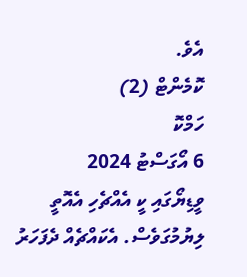އެވެ.
ކޮމެންޓް (2)
ހަމްކޮ
6 އޯގަސްޓު 2024
ވީޑިޔޯގައި ކީ އެއްޗެހި އެއޮތީ ލިޔުމުގަވެސް. އެކައްޗެއް ދެފަހަރު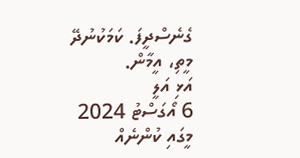ގެނެސްދީފަ. ކަމަކުނުދޭ މީތި، އީމާން.
އަޅި އަލީ
6 އޯގަސްޓު 2024
މީގައި ކުންނެއް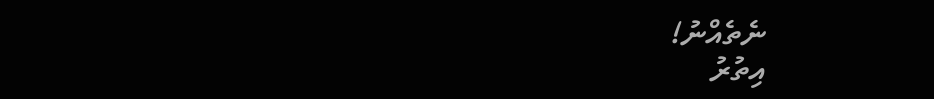ނެތެއްނު!
އިތުރު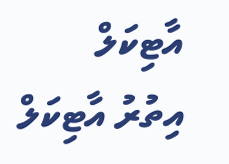އާޓިކަލް
އިތުރު އާޓިކަލް